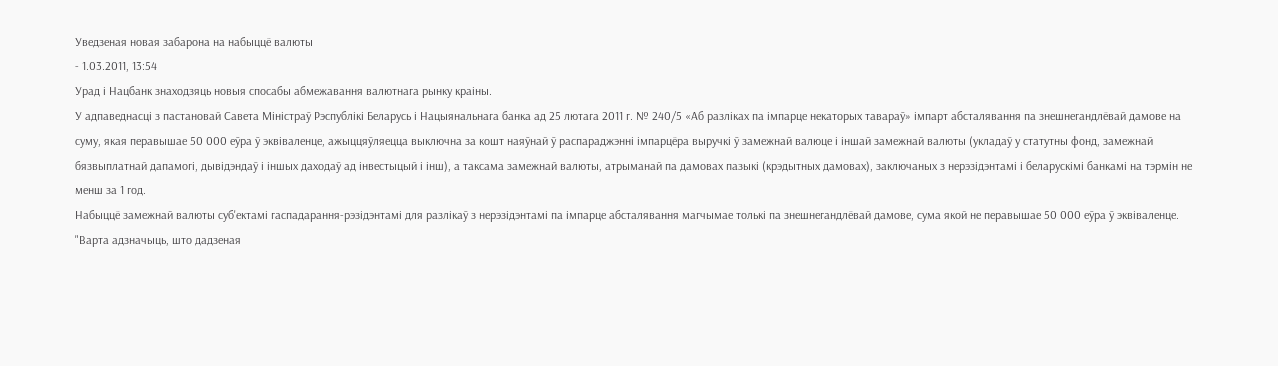Уведзеная новая забарона на набыццё валюты
- 1.03.2011, 13:54
Урад і Нацбанк знаходзяць новыя спосабы абмежавання валютнага рынку краіны.
У адпаведнасці з пастановай Савета Міністраў Рэспублікі Беларусь і Нацыянальнага банка ад 25 лютага 2011 г. № 240/5 «Аб разліках па імпарце некаторых тавараў» імпарт абсталявання па знешнегандлёвай дамове на суму, якая перавышае 50 000 еўра ў эквіваленце, ажыццяўляецца выключна за кошт наяўнай ў распараджэнні імпарцёра выручкі ў замежнай валюце і іншай замежнай валюты (укладаў у статутны фонд, замежнай бязвыплатнай дапамогі, дывідэндаў і іншых даходаў ад інвестыцый і інш), а таксама замежнай валюты, атрыманай па дамовах пазыкі (крэдытных дамовах), заключаных з нерэзідэнтамі і беларускімі банкамі на тэрмін не менш за 1 год.
Набыццё замежнай валюты суб'ектамі гаспадарання-рэзідэнтамі для разлікаў з нерэзідэнтамі па імпарце абсталявання магчымае толькі па знешнегандлёвай дамове, сума якой не перавышае 50 000 еўра ў эквіваленце.
"Варта адзначыць, што дадзеная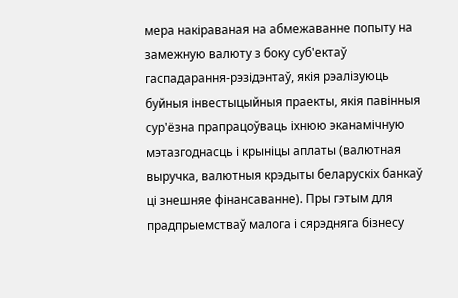мера накіраваная на абмежаванне попыту на замежную валюту з боку суб'ектаў гаспадарання-рэзідэнтаў, якія рэалізуюць буйныя інвестыцыйныя праекты, якія павінныя сур'ёзна прапрацоўваць іхнюю эканамічную мэтазгоднасць і крыніцы аплаты (валютная выручка, валютныя крэдыты беларускіх банкаў ці знешняе фінансаванне). Пры гэтым для прадпрыемстваў малога і сярэдняга бізнесу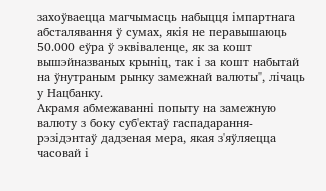захоўваецца магчымасць набыцця імпартнага абсталявання ў сумах, якія не перавышаюць 50.000 еўра ў эквіваленце, як за кошт вышэйназваных крыніц, так і за кошт набытай на ўнутраным рынку замежнай валюты", лічаць у Нацбанку.
Акрамя абмежаванні попыту на замежную валюту з боку суб'ектаў гаспадарання-рэзідэнтаў дадзеная мера, якая з'яўляецца часовай і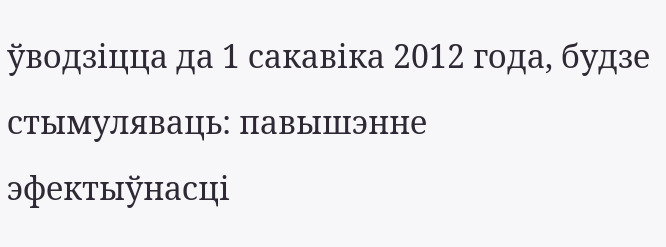ўводзіцца да 1 сакавіка 2012 года, будзе стымуляваць: павышэнне эфектыўнасці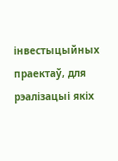інвестыцыйных праектаў, для рэалізацыі якіх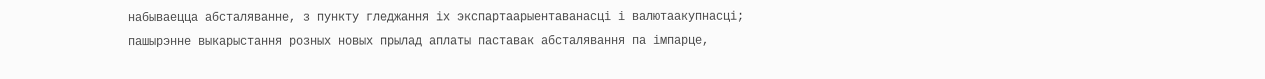набываецца абсталяванне, з пункту гледжання іх экспартаарыентаванасці і валютаакупнасці; пашырэнне выкарыстання розных новых прылад аплаты паставак абсталявання па імпарце,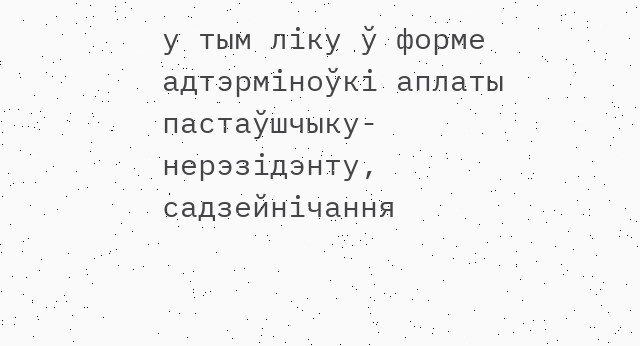у тым ліку ў форме адтэрміноўкі аплаты пастаўшчыку-нерэзідэнту, садзейнічання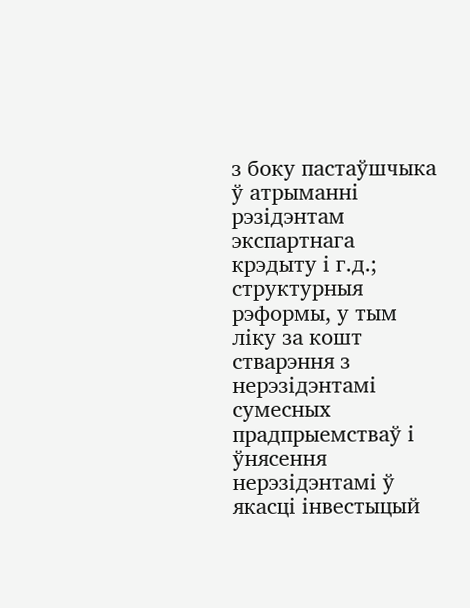з боку пастаўшчыка ў атрыманні рэзідэнтам экспартнага крэдыту і г.д.; структурныя рэформы, у тым ліку за кошт стварэння з нерэзідэнтамі сумесных прадпрыемстваў і ўнясення нерэзідэнтамі ў якасці інвестыцый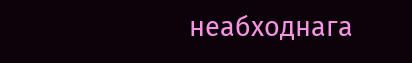неабходнага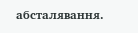абсталявання.